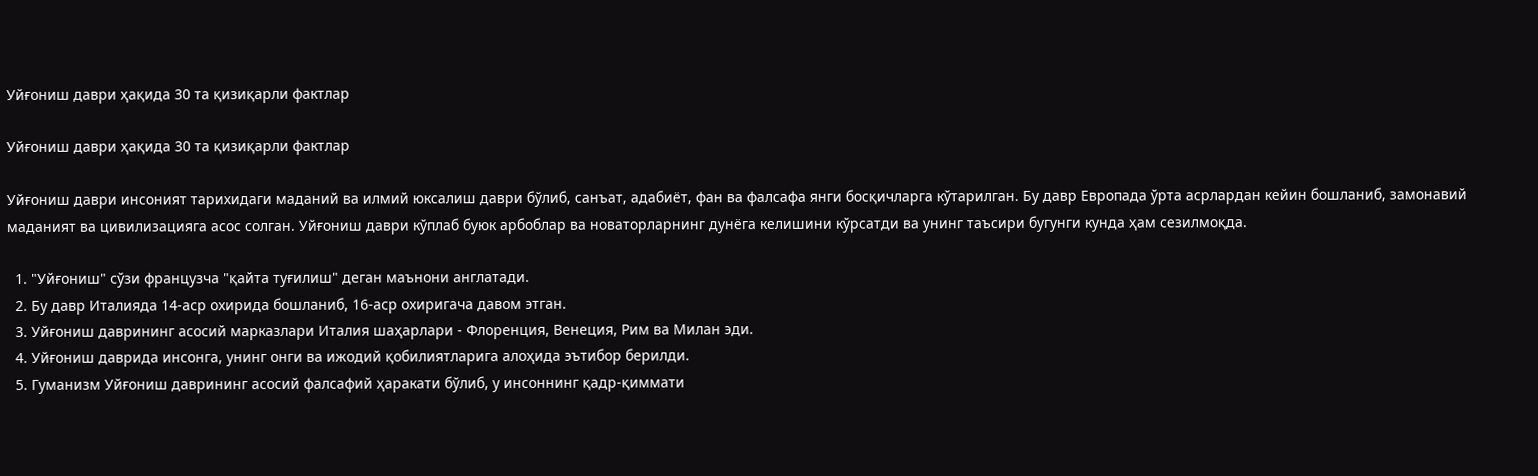Уйғониш даври ҳақида 30 та қизиқарли фактлар

Уйғониш даври ҳақида 30 та қизиқарли фактлар

Уйғониш даври инсоният тарихидаги маданий ва илмий юксалиш даври бўлиб, санъат, адабиёт, фан ва фалсафа янги босқичларга кўтарилган. Бу давр Европада ўрта асрлардан кейин бошланиб, замонавий маданият ва цивилизацияга асос солган. Уйғониш даври кўплаб буюк арбоблар ва новаторларнинг дунёга келишини кўрсатди ва унинг таъсири бугунги кунда ҳам сезилмоқда.

  1. "Уйғониш" сўзи французча "қайта туғилиш" деган маънони англатади.
  2. Бу давр Италияда 14-аср охирида бошланиб, 16-аср охиригача давом этган.
  3. Уйғониш даврининг асосий марказлари Италия шаҳарлари - Флоренция, Венеция, Рим ва Милан эди.
  4. Уйғониш даврида инсонга, унинг онги ва ижодий қобилиятларига алоҳида эътибор берилди.
  5. Гуманизм Уйғониш даврининг асосий фалсафий ҳаракати бўлиб, у инсоннинг қадр-қиммати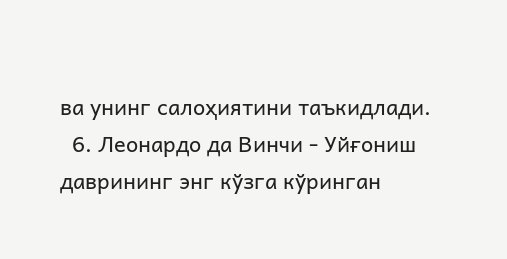ва унинг салоҳиятини таъкидлади.
  6. Леонардо да Винчи - Уйғониш даврининг энг кўзга кўринган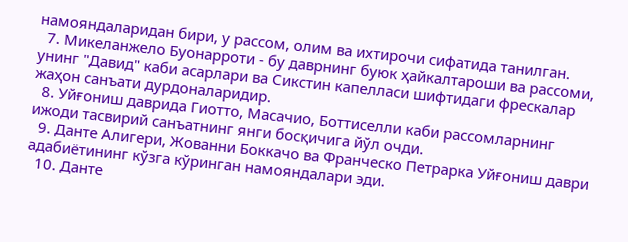намояндаларидан бири, у рассом, олим ва ихтирочи сифатида танилган.
  7. Микеланжело Буонарроти - бу даврнинг буюк ҳайкалтароши ва рассоми, унинг "Давид" каби асарлари ва Сикстин капелласи шифтидаги фрескалар жаҳон санъати дурдоналаридир.
  8. Уйғониш даврида Гиотто, Масачио, Боттиcелли каби рассомларнинг ижоди тасвирий санъатнинг янги босқичига йўл очди.
  9. Данте Алигери, Жованни Боккачо ва Франческо Петрарка Уйғониш даври адабиётининг кўзга кўринган намояндалари эди.
  10. Данте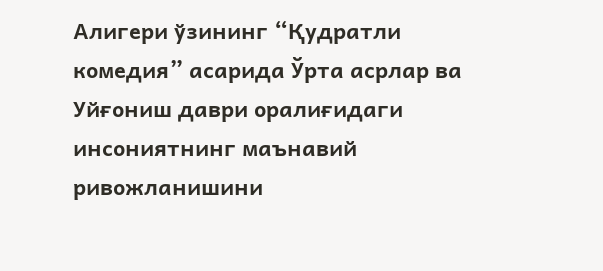Алигери ўзининг “Қудратли комедия” асарида Ўрта асрлар ва Уйғониш даври оралиғидаги инсониятнинг маънавий ривожланишини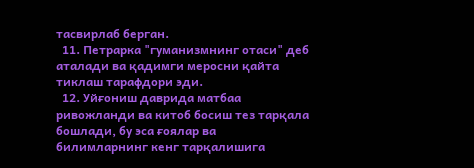тасвирлаб берган.
  11. Петрарка "гуманизмнинг отаси" деб аталади ва қадимги меросни қайта тиклаш тарафдори эди.
  12. Уйғониш даврида матбаа ривожланди ва китоб босиш тез тарқала бошлади, бу эса ғоялар ва билимларнинг кенг тарқалишига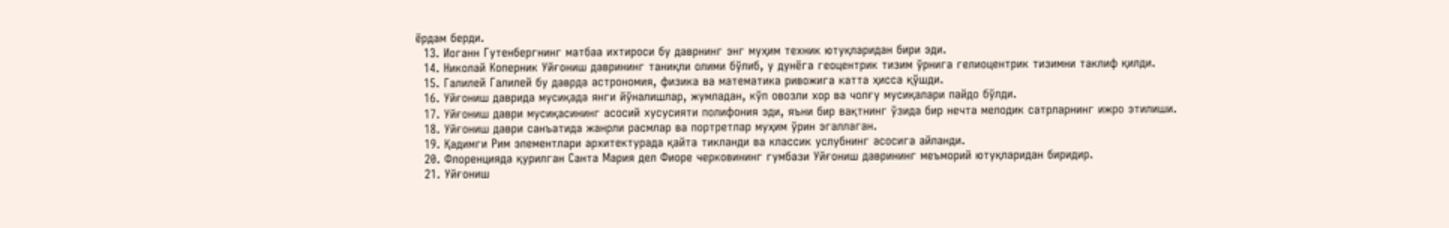ёрдам берди.
  13. Иоганн Гутенбергнинг матбаа ихтироси бу даврнинг энг муҳим техник ютуқларидан бири эди.
  14. Николай Коперник Уйғониш даврининг таниқли олими бўлиб, у дунёга геоцентрик тизим ўрнига гелиоцентрик тизимни таклиф қилди.
  15. Галилей Галилей бу даврда астрономия, физика ва математика ривожига катта ҳисса қўшди.
  16. Уйғониш даврида мусиқада янги йўналишлар, жумладан, кўп овозли хор ва чолғу мусиқалари пайдо бўлди.
  17. Уйғониш даври мусиқасининг асосий хусусияти полифония эди, яъни бир вақтнинг ўзида бир нечта мелодик сатрларнинг ижро этилиши.
  18. Уйғониш даври санъатида жанрли расмлар ва портретлар муҳим ўрин эгаллаган.
  19. Қадимги Рим элементлари архитектурада қайта тикланди ва классик услубнинг асосига айланди.
  20. Флоренцияда қурилган Санта Мария дел Фиоре черковининг гумбази Уйғониш даврининг меъморий ютуқларидан биридир.
  21. Уйғониш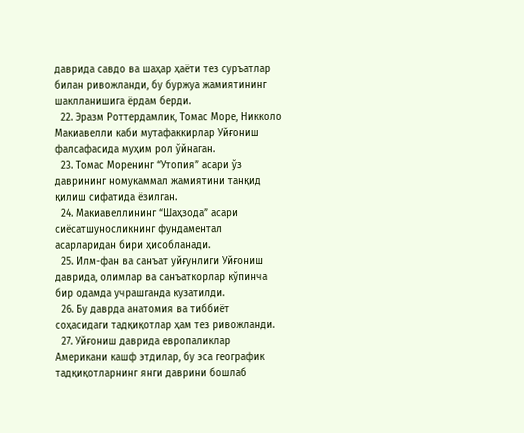даврида савдо ва шаҳар ҳаёти тез суръатлар билан ривожланди, бу буржуа жамиятининг шаклланишига ёрдам берди.
  22. Эразм Роттердамлик, Томас Море, Никколо Макиавелли каби мутафаккирлар Уйғониш фалсафасида муҳим рол ўйнаган.
  23. Томас Моренинг “Утопия” асари ўз даврининг номукаммал жамиятини танқид қилиш сифатида ёзилган.
  24. Макиавеллининг “Шаҳзода” асари сиёсатшуносликнинг фундаментал асарларидан бири ҳисобланади.
  25. Илм-фан ва санъат уйғунлиги Уйғониш даврида, олимлар ва санъаткорлар кўпинча бир одамда учрашганда кузатилди.
  26. Бу даврда анатомия ва тиббиёт соҳасидаги тадқиқотлар ҳам тез ривожланди.
  27. Уйғониш даврида европаликлар Американи кашф этдилар, бу эса географик тадқиқотларнинг янги даврини бошлаб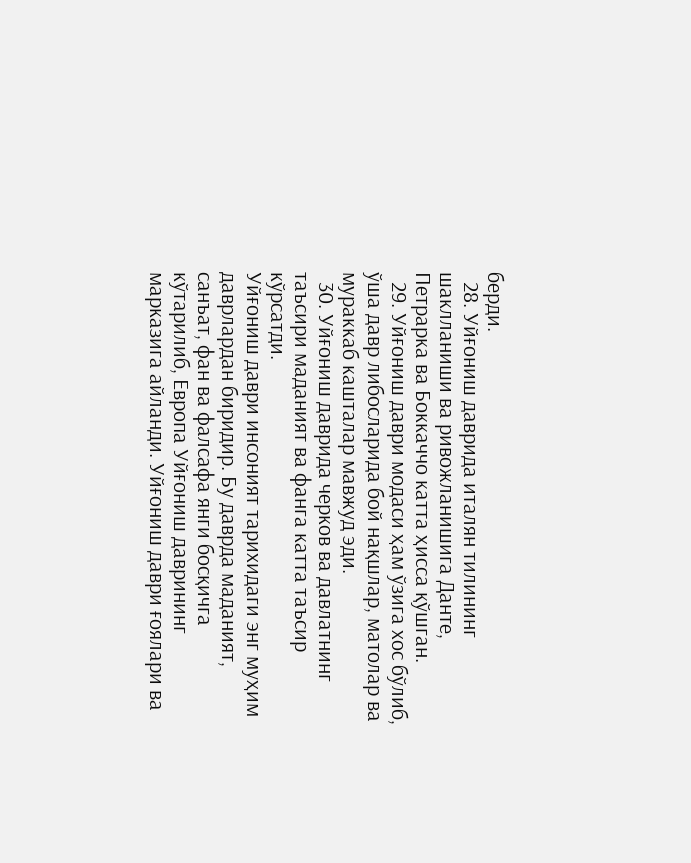берди.
  28. Уйғониш даврида италян тилининг шаклланиши ва ривожланишига Данте, Петрарка ва Боккаччо катта ҳисса қўшган.
  29. Уйғониш даври модаси ҳам ўзига хос бўлиб, ўша давр либосларида бой нақшлар, матолар ва мураккаб кашталар мавжуд эди.
  30. Уйғониш даврида черков ва давлатнинг таъсири маданият ва фанга катта таъсир кўрсатди.
Уйғониш даври инсоният тарихидаги энг муҳим даврлардан биридир. Бу даврда маданият, санъат, фан ва фалсафа янги босқичга кўтарилиб, Европа Уйғониш даврининг марказига айланди. Уйғониш даври ғоялари ва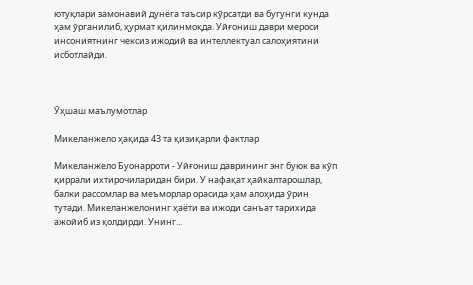ютуқлари замонавий дунёга таъсир кўрсатди ва бугунги кунда ҳам ўрганилиб, ҳурмат қилинмоқда. Уйғониш даври мероси инсониятнинг чексиз ижодий ва интеллектуал салоҳиятини исботлайди.



Ўҳшаш маълумотлар

Микеланжело ҳақида 43 та қизиқарли фактлар

Микеланжело Буонарроти - Уйғониш даврининг энг буюк ва кўп қиррали ихтирочиларидан бири. У нафақат ҳайкалтарошлар, балки рассомлар ва меъморлар орасида ҳам алоҳида ўрин тутади. Микеланжелонинг ҳаёти ва ижоди санъат тарихида ажойиб из қолдирди. Унинг...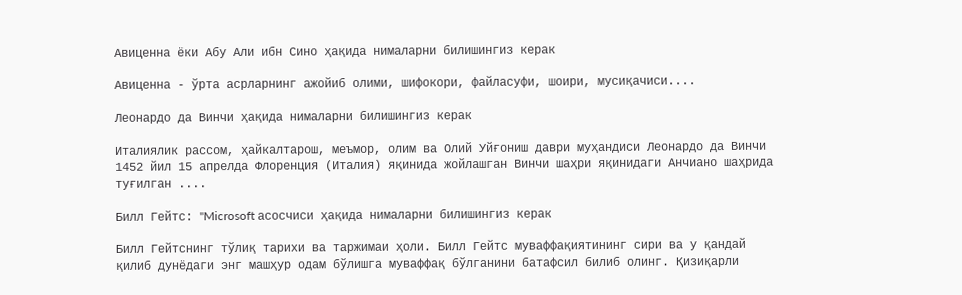Авиценна ёки Абу Али ибн Сино ҳақида нималарни билишингиз керак

Авиценна - ўрта асрларнинг ажойиб олими, шифокори, файласуфи, шоири, мусиқачиси....

Леонардо да Винчи ҳақида нималарни билишингиз керак

Италиялик рассом, ҳайкалтарош, меъмор, олим ва Олий Уйғониш даври муҳандиси Леонардо да Винчи 1452 йил 15 апрелда Флоренция (Италия) яқинида жойлашган Винчи шаҳри яқинидаги Анчиано шаҳрида туғилган ....

Билл Гейтс: "Microsoft асосчиси ҳақида нималарни билишингиз керак

Билл Гейтснинг тўлиқ тарихи ва таржимаи ҳоли. Билл Гейтс муваффақиятининг сири ва у қандай қилиб дунёдаги энг машҳур одам бўлишга муваффақ бўлганини батафсил билиб олинг. Қизиқарли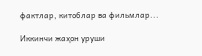фактлар, китоблар ва фильмлар...

Иккинчи жаҳон уруши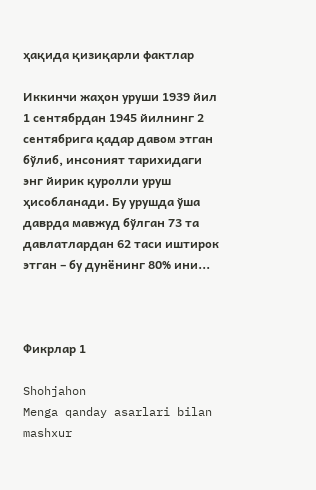ҳақида қизиқарли фактлар

Иккинчи жаҳон уруши 1939 йил 1 сентябрдан 1945 йилнинг 2 сентябрига қадар давом этган бўлиб, инсоният тарихидаги энг йирик қуролли уруш ҳисобланади. Бу урушда ўша даврда мавжуд бўлган 73 та давлатлардан 62 таси иштирок этган – бу дунёнинг 80% ини...



Фикрлар 1

Shohjahon
Menga qanday asarlari bilan mashxur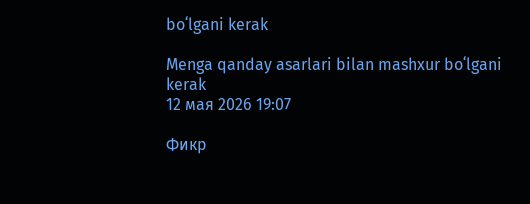boʻlgani kerak

Menga qanday asarlari bilan mashxur boʻlgani kerak
12 мая 2026 19:07

Фикр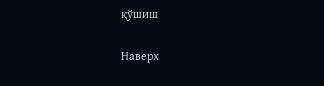қўшиш

Наверх